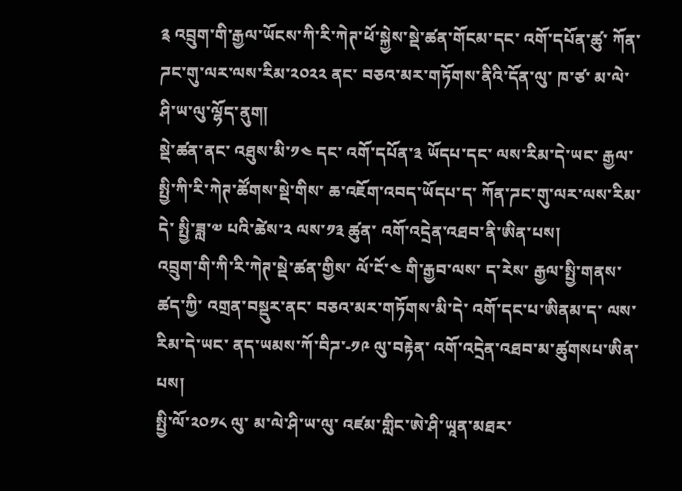༉ འབྲུག་གི་རྒྱལ་ཡོངས་ཀི་རི་ཀེཊ་ཕོ་སྐྱེས་སྡེ་ཚན་གོངམ་དང་ འགོ་དཔོན་ཚུ་ ཀོན་ཌང་གུ་ལར་ལས་རིམ་༢༠༢༢ ནང་ བཅའ་མར་གཏོགས་ནིའི་དོན་ལུ་ ཁ་ཙ་ མ་ལེ་ཤི་ཡ་ལུ་ལྷོད་ནུག།
སྡེ་ཚན་ནང་ འཐུས་མི་༡༤ དང་ འགོ་དཔོན་༣ ཡོདཔ་དང་ ལས་རིམ་དེ་ཡང་ རྒྱལ་སྤྱི་ཀི་རི་ཀེཊ་ཚོགས་སྡེ་གིས་ ཆ་འཇོག་འབད་ཡོདཔ་ད་ ཀོན་ཌང་གུ་ལར་ལས་རིམ་དེ་ སྤྱི་ཟླ་༧ པའི་ཚེས་༢ ལས་༡༣ ཚུན་ འགོ་འདྲེན་འཐབ་ནི་ཨིན་པས།
འབྲུག་གི་ཀི་རི་ཀེཊ་སྡེ་ཚན་གྱིས་ ལོ་ངོ་༤ གི་རྒྱབ་ལས་ ད་རེས་ རྒྱལ་སྤྱི་གནས་ཚད་ཀྱི་ འགྲན་བསྡུར་ནང་ བཅའ་མར་གཏོགས་མི་དེ་ འགོ་དང་པ་ཨིནམ་ད་ ལས་རིམ་དེ་ཡང་ ནད་ཡམས་ཀོ་བིཌ་-༡༩ ལུ་བརྟེན་ འགོ་འདྲེན་འཐབ་མ་ཚུགསཔ་ཨིན་པས།
སྤྱི་ལོ་༢༠༡༨ ལུ་ མ་ལེ་ཤི་ཡ་ལུ་ འཛམ་གླིང་ཨེ་ཤི་ཡཱན་མཐར་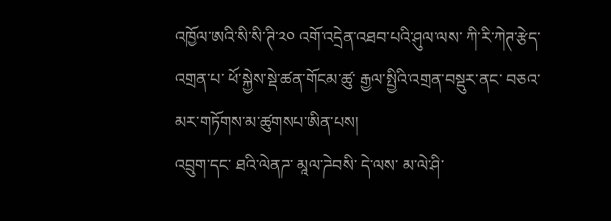འཁྱོལ་ཨའི་སི་སི་ཊི་༢༠ འགོ་འདྲེན་འཐབ་པའི་ཤུལ་ལས་ ཀི་རི་ཀེཊ་རྩེད་འགྲན་པ་ ཕོ་སྐྱེས་སྡེ་ཚན་གོངམ་ཚུ་ རྒྱལ་སྤྱིའི་འགྲན་བསྡུར་ནང་ བཅའ་མར་གཏོགས་མ་ཚུགསཔ་ཨིན་པས།
འབྲུག་དང་ ཐའི་ལེནཌ་ མཱལ་ཌེབསི་ དེ་ལས་ མ་ལེ་ཤི་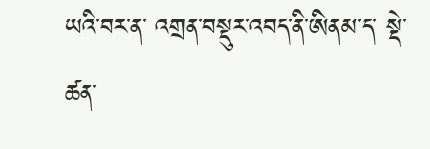ཡའི་བར་ན་ འགྲན་བསྡུར་འབད་ནི་ཨིནམ་ད་ སྡེ་ཚན་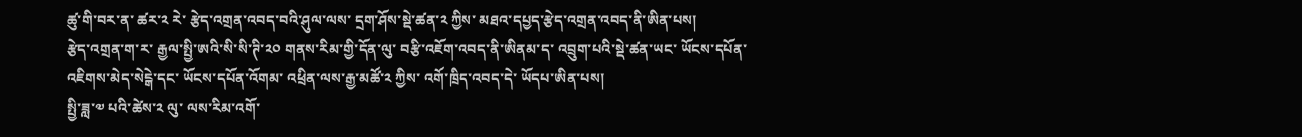ཚུ་གི་བར་ན་ ཚར་༢ རེ་ རྩེད་འགྲན་འབད་བའི་ཤུལ་ལས་ དྲག་ཤོས་སྡེ་ཚན་༢ ཀྱིས་ མཐའ་དཔྱད་རྩེད་འགྲན་འབད་ནི་ཨིན་པས།
རྩེད་འགྲན་ག་ར་ རྒྱལ་སྤྱི་ཨའི་སི་སི་ཊི་༢༠ གནས་རིམ་གྱི་དོན་ལུ་ བརྩི་འཇོག་འབད་ནི་ཨིནམ་ད་ འབྲུག་པའི་སྡེ་ཚན་ཡང་ ཡོངས་དཔོན་འཇིགས་མེད་སེངྒེ་དང་ ཡོངས་དཔོན་འོགམ་ འཕྲིན་ལས་རྒྱ་མཚོ་༢ ཀྱིས་ འགོ་ཁྲིད་འབད་དེ་ ཡོདཔ་ཨིན་པས།
སྤྱི་ཟླ་༧ པའི་ཚེས་༢ ལུ་ ལས་རིམ་འགོ་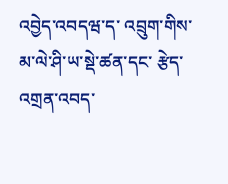འབྱེད་འབདཝ་ད་ འབྲུག་གིས་ མ་ལེ་ཤི་ཡ་སྡེ་ཚན་དང་ རྩེད་འགྲན་འབད་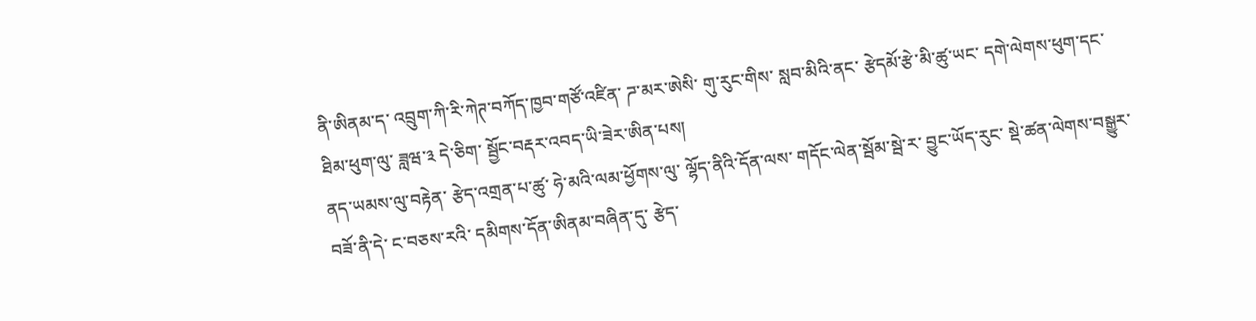ནི་ཨིནམ་ད་ འབྲུག་ཀི་རི་ཀེཊ་བཀོད་ཁྱབ་གཙོ་འཛིན་ ཌ་མར་ཨེསི་ གུ་རུང་གིས་ སླབ་མིའི་ནང་ རྩེདམོ་རྩེ་མི་ཚུ་ཡང་ དགེ་ལེགས་ཕུག་དང་ ཐིམ་ཕུག་ལུ་ ཟླཝ་༣ དེ་ཅིག་ སྦྱོང་བརྡར་འབད་ཡི་ཟེར་ཨིན་པས།
ནད་ཡམས་ལུ་བརྟེན་ རྩེད་འགྲན་པ་ཚུ་ ཧེ་མའི་ལམ་ཕྱོགས་ལུ་ ལྷོད་ནིའི་དོན་ལས་ གདོང་ལེན་སྦོམ་སྦེ་ར་ བྱུང་ཡོད་རུང་ སྡེ་ཚན་ལེགས་བསྒྱུར་བཟོ་ནི་དེ་ ང་བཅས་རའི་ དམིགས་དོན་ཨིནམ་བཞིན་དུ་ རྩེད་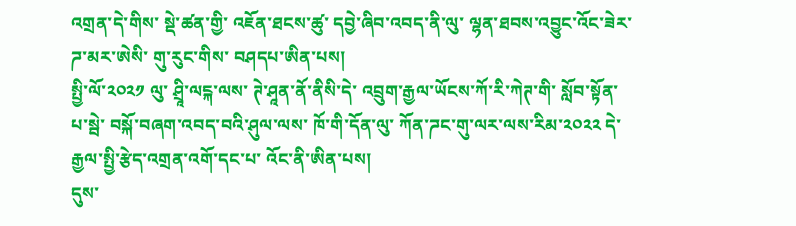འགྲན་དེ་གིས་ སྡེ་ཚན་གྱི་ འཇོན་ཐངས་ཚུ་ དབྱེ་ཞིབ་འབད་ནི་ལུ་ ལྷན་ཐབས་འབྱུང་འོང་ཟེར་ ཌ་མར་ཨེསི་ གུ་རུང་གིས་ བཤདཔ་ཨིན་པས།
སྤྱི་ལོ་༢༠༢༡ ལུ་ ཤྲཱི་ལངྐ་ལས་ ཊེ་ཤཱན་ནོ་ནིསི་དེ་ འབྲུག་རྒྱལ་ཡོངས་ཀོ་རི་ཀེཊ་གི་ སློབ་སྟོན་པ་སྦེ་ བསྐོ་བཞག་འབད་བའི་ཤུལ་ལས་ ཁོ་གི་དོན་ལུ་ ཀོན་ཌང་གུ་ལར་ལས་རིམ་༢༠༢༢ དེ་ རྒྱལ་སྤྱི་རྩེད་འགྲན་འགོ་དང་པ་ འོང་ནི་ཨིན་པས།
དུས་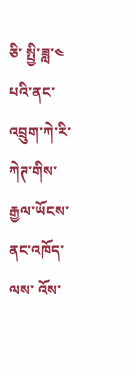ཅི་ སྤྱི་ཟླ་༤ པའི་ནང་ འབྲུག་ཀེ་རི་ཀེཊ་གིས་ རྒྱལ་ཡོངས་ནང་འཁོད་ལས་ འོས་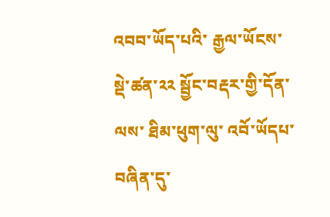འབབ་ཡོད་པའི་ རྒྱལ་ཡོངས་སྡེ་ཚན་༢༢ སྦྱོང་བརྡར་གྱི་དོན་ལས་ ཐིམ་ཕུག་ལུ་ འབོ་ཡོདཔ་བཞིན་དུ་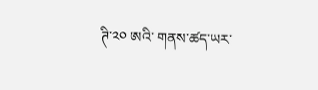ཊི་༢༠ ཨའི་ གནས་ཚད་ཡར་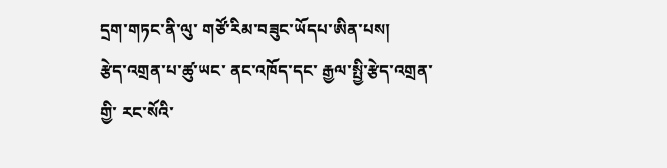དྲག་གཏང་ནི་ལུ་ གཙོ་རིམ་བཟུང་ཡོདཔ་ཨིན་པས།
རྩེད་འགྲན་པ་ཚུ་ཡང་ ནང་འཁོད་དང་ རྒྱལ་སྤྱི་རྩེད་འགྲན་གྱི་ རང་སོའི་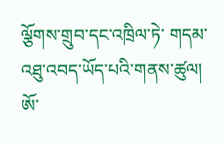ལྕོགས་གྲུབ་དང་འཁྲིལ་ཏེ་ གདམ་འཐུ་འབད་ཡོད་པའི་གནས་ཚུལ།
ཨོ་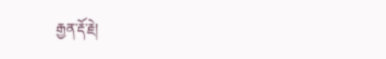རྒྱན་རྡོ་རྗེ།